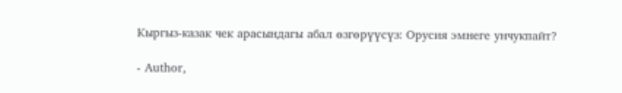Кыргыз-казак чек арасындагы абал өзгөрүүсүз: Орусия эмнеге унчукпайт?

- Author,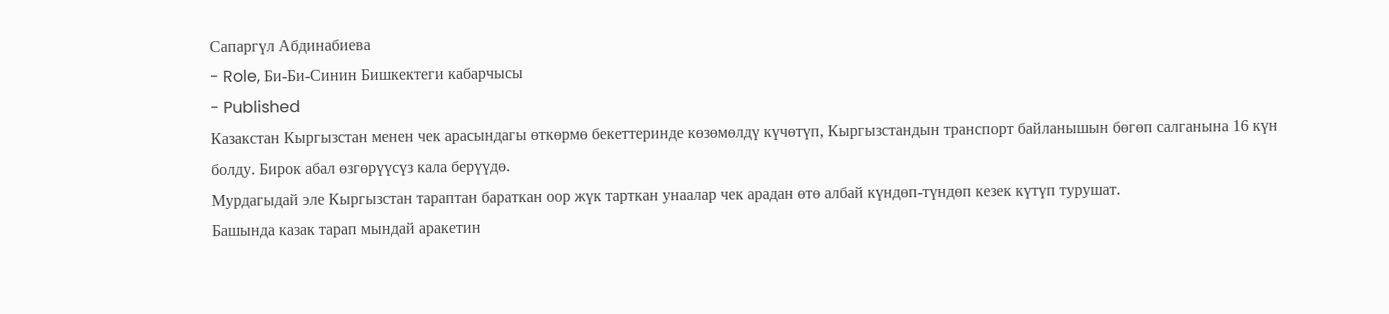Сапаргүл Абдинабиева
- Role, Би-Би-Синин Бишкектеги кабарчысы
- Published
Казакстан Кыргызстан менен чек арасындагы өткөрмө бекеттеринде көзөмөлдү күчөтүп, Кыргызстандын транспорт байланышын бөгөп салганына 16 күн болду. Бирок абал өзгөрүүсүз кала берүүдө.
Мурдагыдай эле Кыргызстан тараптан бараткан оор жүк тарткан унаалар чек арадан өтө албай күндөп-түндөп кезек күтүп турушат.
Башында казак тарап мындай аракетин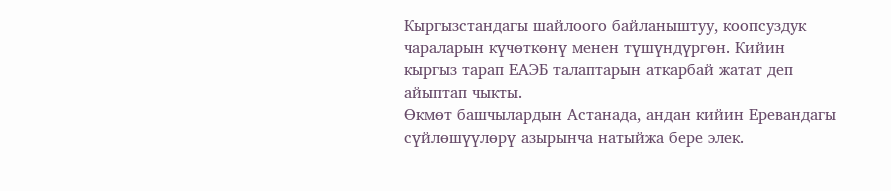Кыргызстандагы шайлоого байланыштуу, коопсуздук чараларын күчөткөнү менен түшүндүргөн. Кийин кыргыз тарап ЕАЭБ талаптарын аткарбай жатат деп айыптап чыкты.
Өкмөт башчылардын Астанада, андан кийин Еревандагы сүйлөшүүлөрү азырынча натыйжа бере элек.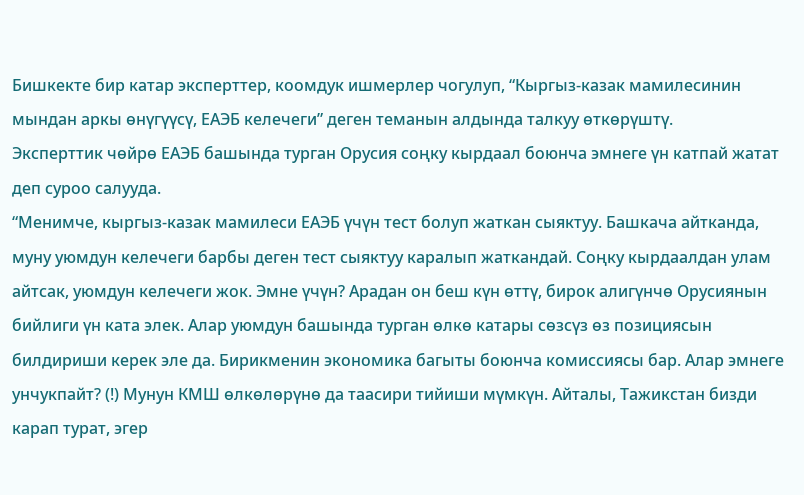Бишкекте бир катар эксперттер, коомдук ишмерлер чогулуп, “Кыргыз-казак мамилесинин мындан аркы өнүгүүсү, ЕАЭБ келечеги” деген теманын алдында талкуу өткөрүштү.
Эксперттик чөйрө ЕАЭБ башында турган Орусия соңку кырдаал боюнча эмнеге үн катпай жатат деп суроо салууда.
“Менимче, кыргыз-казак мамилеси ЕАЭБ үчүн тест болуп жаткан сыяктуу. Башкача айтканда, муну уюмдун келечеги барбы деген тест сыяктуу каралып жаткандай. Соңку кырдаалдан улам айтсак, уюмдун келечеги жок. Эмне үчүн? Арадан он беш күн өттү, бирок алигүнчө Орусиянын бийлиги үн ката элек. Алар уюмдун башында турган өлкө катары сөзсүз өз позициясын билдириши керек эле да. Бирикменин экономика багыты боюнча комиссиясы бар. Алар эмнеге унчукпайт? (!) Мунун КМШ өлкөлөрүнө да таасири тийиши мүмкүн. Айталы, Тажикстан бизди карап турат, эгер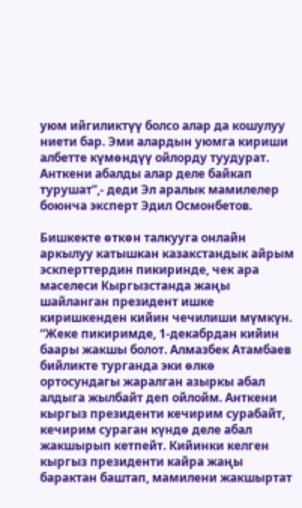уюм ийгиликтүү болсо алар да кошулуу ниети бар. Эми алардын уюмга кириши албетте күмөндүү ойлорду туудурат. Анткени абалды алар деле байкап турушат”,- деди Эл аралык мамилелер боюнча эксперт Эдил Осмонбетов.

Бишкекте өткөн талкууга онлайн аркылуу катышкан казакстандык айрым эскперттердин пикиринде, чек ара маселеси Кыргызстанда жаңы шайланган президент ишке киришкенден кийин чечилиши мүмкүн.
“Жеке пикиримде, 1-декабрдан кийин баары жакшы болот. Алмазбек Атамбаев бийликте турганда эки өлкө ортосундагы жаралган азыркы абал алдыга жылбайт деп ойлойм. Анткени кыргыз президенти кечирим сурабайт, кечирим сураган күндө деле абал жакшырып кетпейт. Кийинки келген кыргыз президенти кайра жаңы барактан баштап, мамилени жакшыртат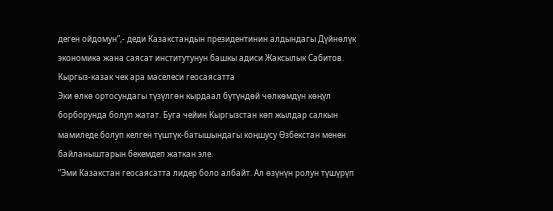деген ойдомун”,- деди Казакстандын президентинин алдындагы Дүйнөлүк экономика жана саясат институтунун башкы адиси Жаксылык Сабитов.
Кыргыз-казак чек ара маселеси геосаясатта
Эки өлкө ортосундагы түзүлгөн кырдаал бүтүндөй чөлкөмдүн көңүл борборунда болуп жатат. Буга чейин Кыргызстан көп жылдар салкын мамиледе болуп келген түштүк-батышындагы коңшусу Өзбекстан менен байланыштарын бекемдеп жаткан эле.
“Эми Казакстан геосаясатта лидер боло албайт. Ал өзүнүн ролун түшүрүп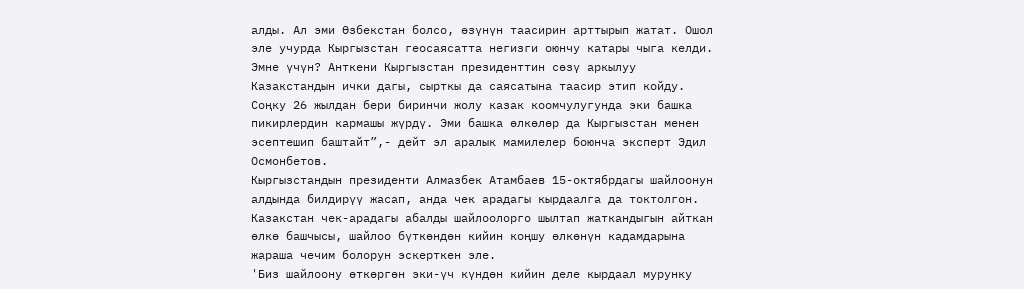алды. Ал эми Өзбекстан болсо, өзүнүн таасирин арттырып жатат. Ошол эле учурда Кыргызстан геосаясатта негизги оюнчу катары чыга келди. Эмне үчүн? Анткени Кыргызстан президенттин сөзү аркылуу Казакстандын ички дагы, сырткы да саясатына таасир этип койду. Соңку 26 жылдан бери биринчи жолу казак коомчулугунда эки башка пикирлердин кармашы жүрдү. Эми башка өлкөлөр да Кыргызстан менен эсептешип баштайт”,- дейт эл аралык мамилелер боюнча эксперт Эдил Осмонбетов.
Кыргызстандын президенти Алмазбек Атамбаев 15-октябрдагы шайлоонун алдында билдирүү жасап, анда чек арадагы кырдаалга да токтолгон. Казакстан чек-арадагы абалды шайлоолорго шылтап жаткандыгын айткан өлкө башчысы, шайлоо бүткөндөн кийин коңшу өлкөнүн кадамдарына жараша чечим болорун эскерткен эле.
'Биз шайлоону өткөргөн эки-үч күндөн кийин деле кырдаал мурунку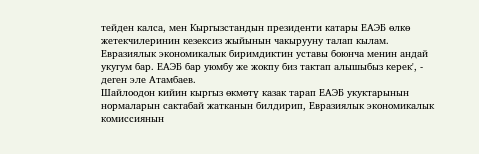тейден калса, мен Кыргызстандын президенти катары ЕАЭБ өлкө жетекчилеринин кезексиз жыйынын чакырууну талап кылам. Евразиялык экономикалык биримдиктин уставы боюнча менин андай укугум бар. ЕАЭБ бар уюмбу же жокпу биз тактап алышыбыз керек', - деген эле Атамбаев.
Шайлоодон кийин кыргыз өкмөтү казак тарап ЕАЭБ укуктарынын нормаларын сактабай жатканын билдирип, Евразиялык экономикалык комиссиянын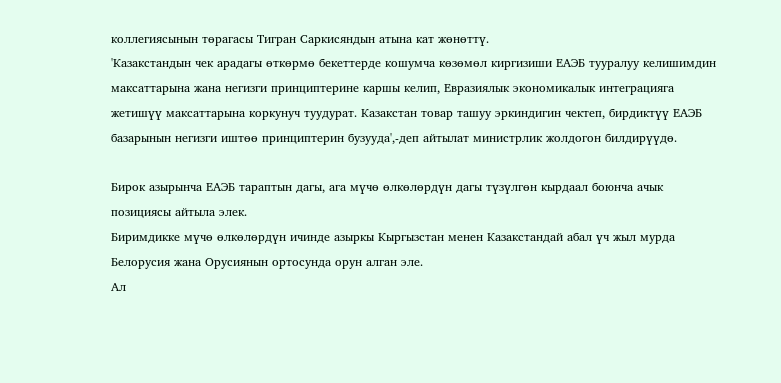коллегиясынын төрагасы Тигран Саркисяндын атына кат жөнөттү.
'Казакстандын чек арадагы өткөрмө бекеттерде кошумча көзөмөл киргизиши ЕАЭБ тууралуу келишимдин максаттарына жана негизги принциптерине каршы келип, Евразиялык экономикалык интеграцияга жетишүү максаттарына коркунуч туудурат. Казакстан товар ташуу эркиндигин чектеп, бирдиктүү ЕАЭБ базарынын негизги иштөө принциптерин бузууда',-деп айтылат министрлик жолдогон билдирүүдө.

Бирок азырынча ЕАЭБ тараптын дагы, ага мүчө өлкөлөрдүн дагы түзүлгөн кырдаал боюнча ачык позициясы айтыла элек.
Биримдикке мүчө өлкөлөрдүн ичинде азыркы Кыргызстан менен Казакстандай абал үч жыл мурда Белорусия жана Орусиянын ортосунда орун алган эле.
Ал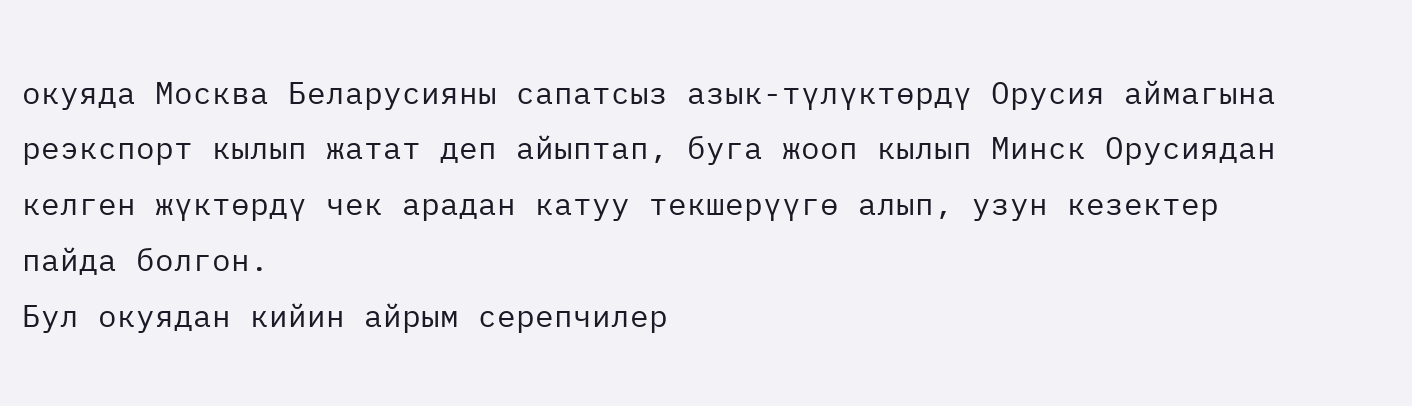окуяда Москва Беларусияны сапатсыз азык-түлүктөрдү Орусия аймагына реэкспорт кылып жатат деп айыптап, буга жооп кылып Минск Орусиядан келген жүктөрдү чек арадан катуу текшерүүгө алып, узун кезектер пайда болгон.
Бул окуядан кийин айрым серепчилер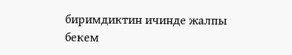биримдиктин ичинде жалпы бекем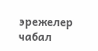эрежелер чабал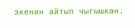экенин айтып чыгышкан.